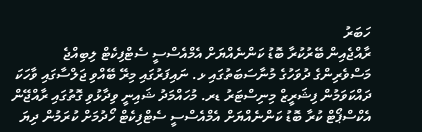ހަބަރު
ރާއްޖެއިން ބޭރުކުރާ ބޮޑު ކަންނެއްޔަށް އެމްއެސްސީ ސެޓްފިކެޓް ލިބިއްޖެ
މަސްވެރިންގެ ދުވަހުގެ މުނާސަބަތުގައި ޅ. ނައިފަރުގައި މިރޭ ބޭއްވި ޖަލްސާގައި ވާހަކަ ދައްކަވަމުން ފިޝަރީޒް މިނިސްޓަރު ޑރ. މުހައްމަދު ޝައިނީ ވިދާޅުވި ގޮތުގައި ރާއްޖޭން އެކްސްޕޯޓް ކުރާ ބޮޑު ކަންނެއްޔަށް އެމްއެސްސީ ސެޓްފިކެޓް ހޯދުމަށް ކުރަމުން ދިޔަ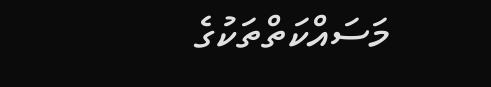މަސައްކަތްތަކުގެ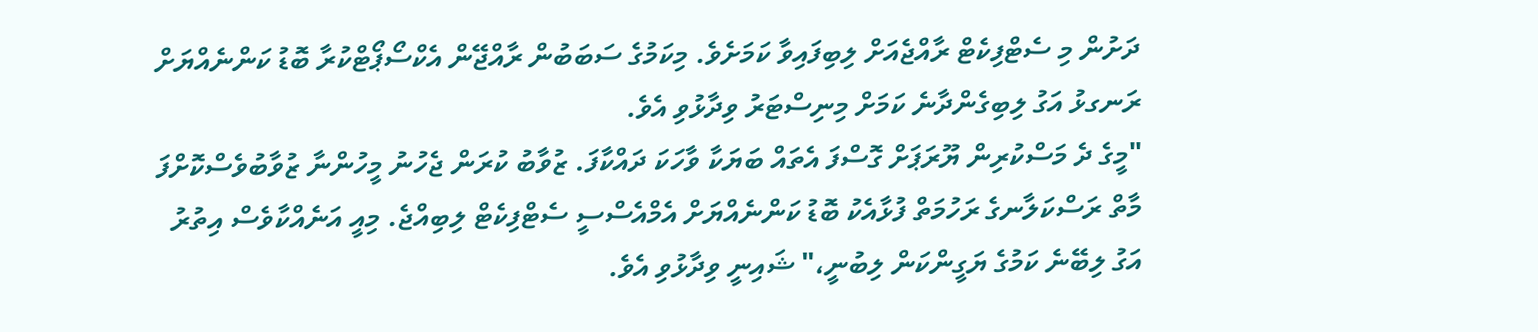ދަށުން މި ސެޓްފިކެޓް ރާއްޖެއަށް ލިބިފައިވާ ކަމަށެވެ. މިކަމުގެ ސަބަބުން ރާއްޖޭން އެކްސޯޕޯޓްކުރާ ބޮޑު ކަންނެއްޔަށް ރަނގޅު އަގު ލިބިގެންދާނެ ކަމަށް މިނިސްޓަރު ވިދާޅުވި އެވެ.
"މީގެ ދެ މަސްކުރިން ޔޫރަޕަށް ގޮސްފަ އެތައް ބަޔަކާ ވާހަކަ ދައްކާފަ. ޒުވާބު ކުރަން ޖެހުނު މީހުންނާ ޒުވާބުވެސްކޮށްފަ މާތް ރަސްކަލާނގެ ރަހުމަތް ފުޅާއެކު ބޮޑު ކަންނެއްޔަށް އެމްއެސްސީ ސެޓްފިކެޓް ލިބިއްޖެ. މިއީ އަނެއްކާވެސް އިތުރު އަގު ލިބޭނެ ކަމުގެ ޔަގީންކަން ލިބުނީ،" ޝައިނީ ވިދާޅުވި އެވެ.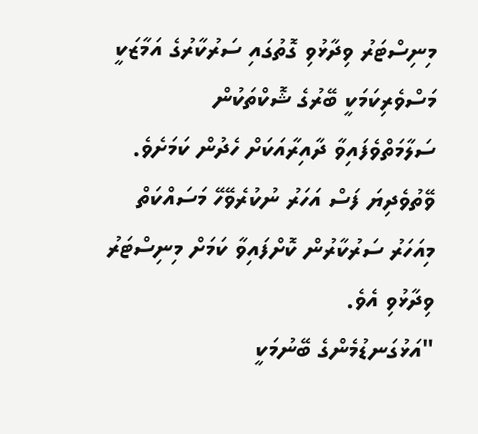މިނިސްޓަރު ވިދާޅުވި ގޮތުގައި ސަރުކާރުގެ އަމާޒަކީ މަސްވެރިކަމަކީ ބޭރުގެ ޝޮކްތަކުން ސަލާމަތްވެފައިވާ ދާއިރާއަކަށް ހެދުން ކަމަށެވެ. ވޭތުވެދިޔަ ފަސް އަހަރު ނުކުރެވޭހޭ މަސައްކަތް މިއަހަރު ސަރުކާރުން ކޮށްފައިވާ ކަމަށް މިނިސްޓަރު ވިދާޅުވި އެވެ.
"އަޅުގަނޑުމެންގެ ބޭނުމަކީ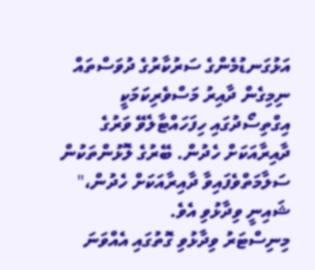އަޅުގަނޑުމެންގެ ސަރުކާރުގެ ދުވަސްތައް ނިމިގެން ދާއިރު މަސްވެރިކަމަކީ އިގްތިސޯދުގައި ހިފަހައްޓާލެވޭ ވަރުގެ ދާއިރާއަކަށް ހެދުން. ބޭރުގެ ލޮޅުންތަކުން ސަލާމަތްވެފައިވާ ދާއިރާއަކަށް ހެދުން،" ޝައިނީ ވިދާޅުވި އެވެ.
މިނިސްޓަރު ވިދާޅުވި ގޮތުގައި އެއްވަނަ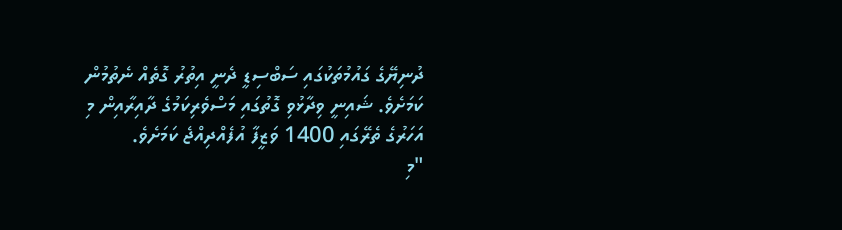ދުނިޔޭގެ ގައުމުތަކުގައި ސަބްސިޑީ ދެނީ އިތުރު ގޮތެއް ނެތުމުން ކަމަށެވެ. ޝައިނީ ވިދާޅުވި ގޮތުގައި މަސްވެރިކަމުގެ ދާއިރާއިން މި އަހަރުގެ ތެރޭގައި 1400 ވަޒީފާ އުފެއްދިއްޖެ ކަމަށެވެ.
"މި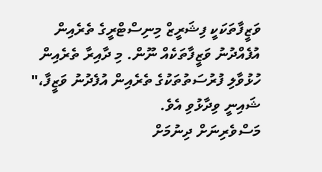ވަޒީފާތަކަކީ ފިޝަރީޒް މިނިސްޓްރީގެ ތެރެއިން އުފެއްދުނު ވަޒީފާތަކެއް ނޫން. މި ދާއިރާ ތެރެއިން ހުޅުވާލި ފުރުސަތުތަކުގެ ތެރެއިން އުފެދުނު ވަޒީފާ،" ޝައިނީ ވިދާޅުވި އެވެ.
މަސްވެރިނަށް ދިނުމަށް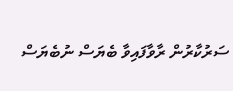ސަރުކާރުން ރާވާފައިވާ ބެޔަސް ނުބެޔަސް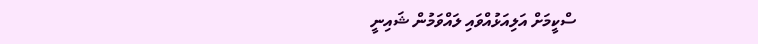ސްކީމަށް އަލިއަޅުއްވައި ލައްވަމުން ޝައިނީ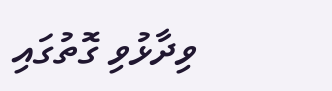ވިދާޅުވި ގޮތުގައި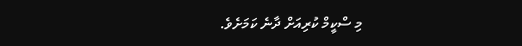މި ސްކީމް ކުރިއަށް ދާނެ ކަމަށެވެ.